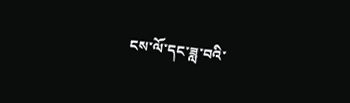ངས་ལོ་དང་ཟླ་བའི་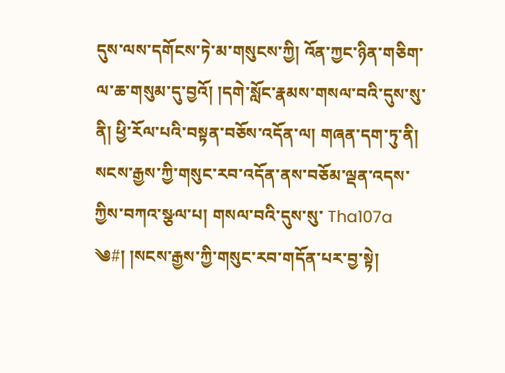དུས་ལས་དགོངས་ཏེ་མ་གསུངས་ཀྱི། འོན་ཀྱང་ཉིན་གཅིག་ལ་ཆ་གསུམ་དུ་བྱའོ། །དགེ་སློང་རྣམས་གསལ་བའི་དུས་སུ་ནི། ཕྱི་རོལ་པའི་བསྟན་བཅོས་འདོན་ལ། གཞན་དག་ཏུ་ནི། སངས་རྒྱས་ཀྱི་གསུང་རབ་འདོན་ནས་བཅོམ་ལྡན་འདས་ཀྱིས་བཀའ་སྩལ་པ། གསལ་བའི་དུས་སུ་ Tha107a ༄#། །སངས་རྒྱས་ཀྱི་གསུང་རབ་གདོན་པར་བྱ་སྟེ།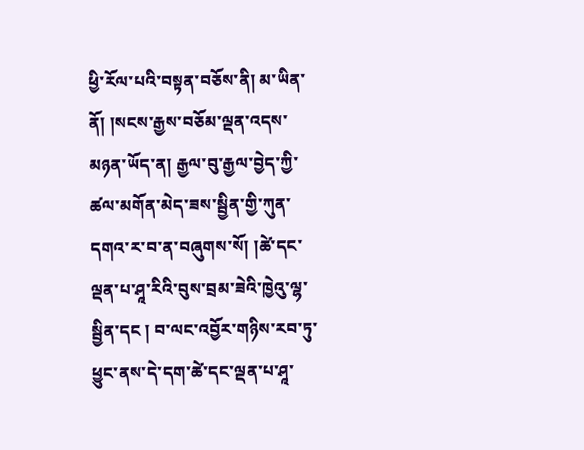ཕྱི་རོལ་པའི་བསྟན་བཅོས་ནི། མ་ཡིན་ནོ། །སངས་རྒྱས་བཅོམ་ལྡན་འདས་མཉན་ཡོད་ན། རྒྱལ་བུ་རྒྱལ་བྱེད་ཀྱི་ཚལ་མགོན་མེད་ཟས་སྦྱིན་གྱི་ཀུན་དགའ་ར་བ་ན་བཞུགས་སོ། །ཚེ་དང་ལྡན་པ་ཤཱ་རིའི་བུས་བྲམ་ཟེའི་ཁྱེའུ་ལྷ་སྦྱིན་དང ། བ་ལང་འབྱོར་གཉིས་རབ་ཏུ་ཕྱུང་ནས་དེ་དག་ཚེ་དང་ལྡན་པ་ཤཱ་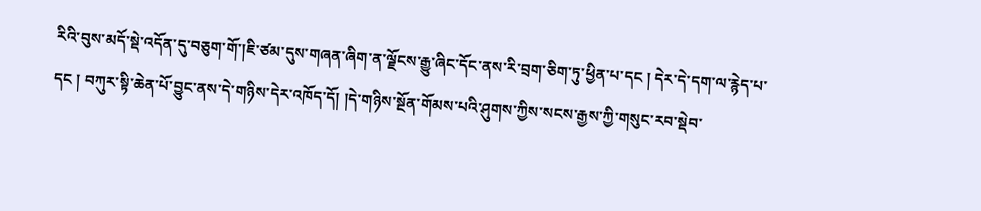རིའི་བུས་མདོ་སྡེ་འདོན་དུ་བཅུག་གོ་།ཇི་ཙམ་དུས་གཞན་ཞིག་ན་ལྗོངས་རྒྱུ་ཞིང་དོང་ནས་རི་བྲག་ཅིག་ཏུ་ཕྱིན་པ་དང ། དེར་དེ་དག་ལ་རྙེད་པ་དང ། བཀུར་སྟི་ཆེན་པོ་བྱུང་ནས་དེ་གཉིས་དེར་འཁོད་དོ། །དེ་གཉིས་སྔོན་གོམས་པའི་ཤུགས་ཀྱིས་སངས་རྒྱས་ཀྱི་གསུང་རབ་སྡེབ་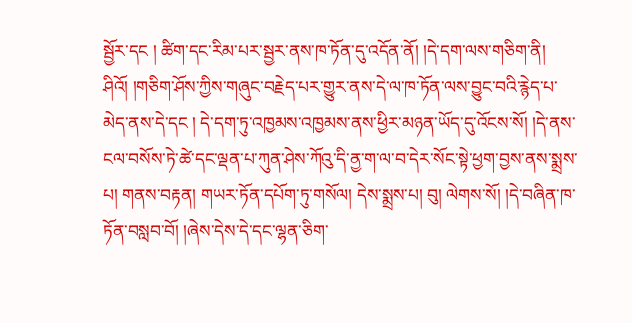སྦྱོར་དང ། ཚིག་དང་རིམ་པར་སྦྱར་ནས་ཁ་ཏོན་དུ་འདོན་ནོ། །དེ་དག་ལས་གཅིག་ནི། ཤིའོ། །གཅིག་ཤོས་ཀྱིས་གཞུང་བརྗེད་པར་གྱུར་ནས་དེ་ལ་ཁ་ཏོན་ལས་བྱུང་བའི་རྙེད་པ་མེད་ནས་དེ་དང ། དེ་དག་ཏུ་འཁྱམས་འཁྱམས་ནས་ཕྱིར་མཉན་ཡོད་དུ་འོངས་སོ། །དེ་ནས་ངལ་བསོས་ཏེ་ཚེ་དང་ལྡན་པ་ཀུན་ཤེས་ཀོའུ་དི་ནྱ་ག་ལ་བ་དེར་སོང་སྟེ་ཕྱག་བྱས་ནས་སྨྲས་པ། གནས་བརྟན། གཡར་ཏོན་དཔོག་ཏུ་གསོལ། དེས་སྨྲས་པ། བུ། ལེགས་སོ། །དེ་བཞིན་ཁ་ཏོན་བསླབ་བོ། །ཞེས་དེས་དེ་དང་ལྷན་ཅིག་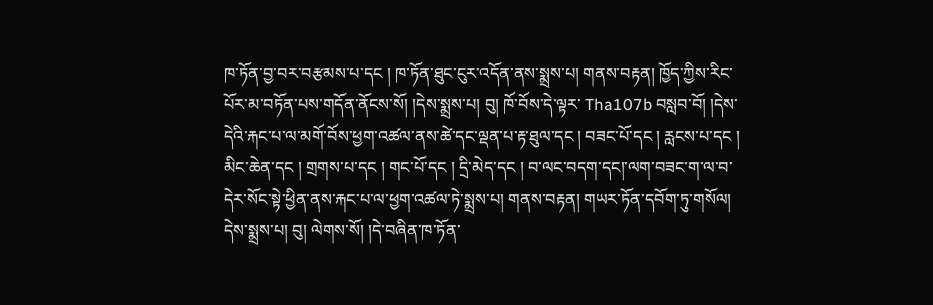ཁ་ཏོན་བྱ་བར་བརྩམས་པ་དང ། ཁ་ཏོན་ཐུང་ངུར་འདོན་ནས་སྨྲས་པ། གནས་བརྟན། ཁྱོད་ཀྱིས་རིང་པོར་མ་བཏོན་པས་གདོན་ནོངས་སོ། །དེས་སྨྲས་པ། བུ། ཁོ་བོས་དེ་ལྟར་ Tha107b བསླབ་བོ། །དེས་དེའི་རྐང་པ་ལ་མགོ་བོས་ཕྱག་འཚལ་ནས་ཚེ་དང་ལྡན་པ་རྟ་ཐུལ་དང ། བཟང་པོ་དང ། རླངས་པ་དང ། མིང་ཆེན་དང ། གྲགས་པ་དང ། གང་པོ་དང ། དྲི་མེད་དང ། བ་ལང་བདག་དང།་ལག་བཟང་ག་ལ་བ་དེར་སོང་སྟེ་ཕྱིན་ནས་རྐང་པ་ལ་ཕྱག་འཚལ་ཏེ་སྨྲས་པ། གནས་བརྟན། གཡར་ཏོན་དབོག་ཏུ་གསོལ། དེས་སྨྲས་པ། བུ། ལེགས་སོ། །དེ་བཞིན་ཁ་ཏོན་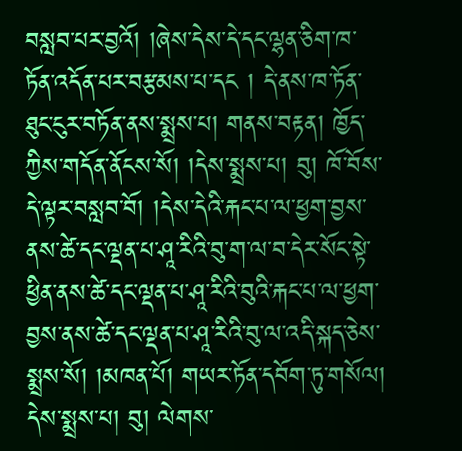བསླབ་པར་བྱའོ། །ཞེས་དེས་དེ་དང་ལྷན་ཅིག་ཁ་ཏོན་འདོན་པར་བརྩམས་པ་དང ། དེ་ནས་ཁ་ཏོན་ཐུང་ངུར་བཏོན་ནས་སྨྲས་པ། གནས་བརྟན། ཁྱོད་ཀྱིས་གདོན་ནོངས་སོ། །དེས་སྨྲས་པ། བུ། ཁོ་བོས་དེ་ལྟར་བསླབ་བོ། །དེས་དེའི་རྐང་པ་ལ་ཕྱག་བྱས་ནས་ཚེ་དང་ལྡན་པ་ཤཱ་རིའི་བུ་ག་ལ་བ་དེར་སོང་སྟེ་ཕྱིན་ནས་ཚེ་དང་ལྡན་པ་ཤཱ་རིའི་བུའི་རྐང་པ་ལ་ཕྱག་བྱས་ནས་ཚེ་དང་ལྡན་པ་ཤཱ་རིའི་བུ་ལ་འདི་སྐད་ཅེས་སྨྲས་སོ། །མཁན་པོ། གཡར་ཏོན་དབོག་ཏུ་གསོལ། དེས་སྨྲས་པ། བུ། ལེགས་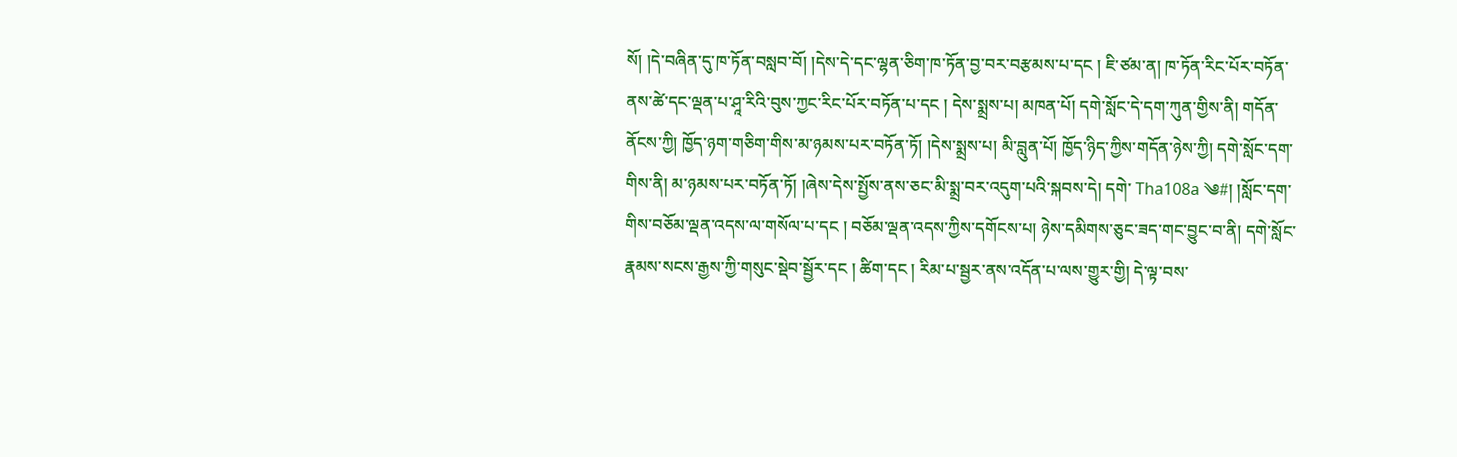སོ། །དེ་བཞིན་དུ་ཁ་ཏོན་བསླབ་བོ། །དེས་དེ་དང་ལྷན་ཅིག་ཁ་ཏོན་བྱ་བར་བརྩམས་པ་དང ། ཇི་ཙམ་ན། ཁ་ཏོན་རིང་པོར་བཏོན་ནས་ཚེ་དང་ལྡན་པ་ཤཱ་རིའི་བུས་ཀྱང་རིང་པོར་བཏོན་པ་དང ། དེས་སྨྲས་པ། མཁན་པོ། དགེ་སློང་དེ་དག་ཀུན་གྱིས་ནི། གདོན་ནོངས་ཀྱི། ཁྱོད་ཉག་གཅིག་གིས་མ་ཉམས་པར་བཏོན་ཏོ། །དེས་སྨྲས་པ། མི་བླུན་པོ། ཁྱོད་ཉིད་ཀྱིས་གདོན་ཉེས་ཀྱི། དགེ་སློང་དག་གིས་ནི། མ་ཉམས་པར་བཏོན་ཏོ། །ཞེས་དེས་སྤྱོས་ནས་ཅང་མི་སྨྲ་བར་འདུག་པའི་སྐབས་དེ། དགེ་ Tha108a ༄#། །སློང་དག་གིས་བཅོམ་ལྡན་འདས་ལ་གསོལ་པ་དང ། བཅོམ་ལྡན་འདས་ཀྱིས་དགོངས་པ། ཉེས་དམིགས་ཅུང་ཟད་གང་བྱུང་བ་ནི། དགེ་སློང་རྣམས་སངས་རྒྱས་ཀྱི་གསུང་སྡེབ་སྦྱོར་དང ། ཚིག་དང ། རིམ་པ་སྦྱར་ནས་འདོན་པ་ལས་གྱུར་གྱི། དེ་ལྟ་བས་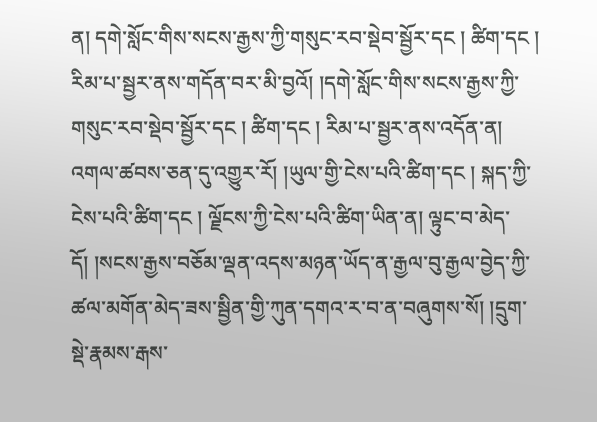ན། དགེ་སློང་གིས་སངས་རྒྱས་ཀྱི་གསུང་རབ་སྡེབ་སྦྱོར་དང ། ཚིག་དང ། རིམ་པ་སྦྱར་ནས་གདོན་བར་མི་བྱའོ། །དགེ་སློང་གིས་སངས་རྒྱས་ཀྱི་གསུང་རབ་སྡེབ་སྦྱོར་དང ། ཚིག་དང ། རིམ་པ་སྦྱར་ནས་འདོན་ན། འགལ་ཚབས་ཅན་དུ་འགྱུར་རོ། །ཡུལ་གྱི་ངེས་པའི་ཚིག་དང ། སྐད་ཀྱི་ངེས་པའི་ཚིག་དང ། ལྗོངས་ཀྱི་ངེས་པའི་ཚིག་ཡིན་ན། ལྟུང་བ་མེད་དོ། །སངས་རྒྱས་བཅོམ་ལྡན་འདས་མཉན་ཡོད་ན་རྒྱལ་བུ་རྒྱལ་བྱེད་ཀྱི་ཚལ་མགོན་མེད་ཟས་སྦྱིན་གྱི་ཀུན་དགའ་ར་བ་ན་བཞུགས་སོ། །དྲུག་སྡེ་རྣམས་རྒས་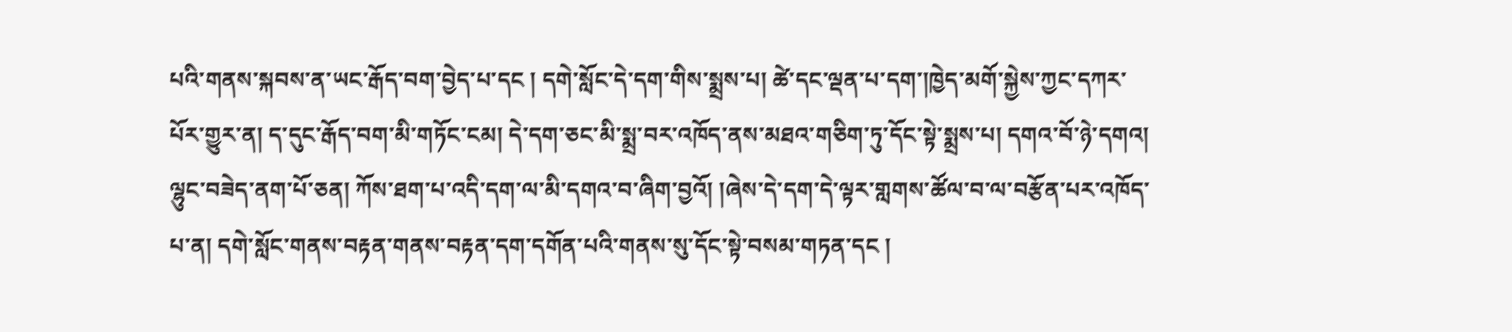པའི་གནས་སྐབས་ན་ཡང་རྒོད་བག་བྱེད་པ་དང ། དགེ་སློང་དེ་དག་གིས་སྨྲས་པ། ཚེ་དང་ལྡན་པ་དག་།ཁྱེད་མགོ་སྐྱེས་ཀྱང་དཀར་པོར་གྱུར་ན། ད་དུང་རྒོད་བག་མི་གཏོང་ངམ། དེ་དག་ཅང་མི་སྨྲ་བར་འཁོད་ནས་མཐའ་གཅིག་ཏུ་དོང་སྟེ་སྨྲས་པ། དགའ་བོ་ཉེ་དགའ། ལྷུང་བཟེད་ནག་པོ་ཅན། ཀོས་ཐག་པ་འདི་དག་ལ་མི་དགའ་བ་ཞིག་བྱའོ། །ཞེས་དེ་དག་དེ་ལྟར་གླགས་ཚོལ་བ་ལ་བརྩོན་པར་འཁོད་པ་ན། དགེ་སློང་གནས་བརྟན་གནས་བརྟན་དག་དགོན་པའི་གནས་སུ་དོང་སྟེ་བསམ་གཏན་དང །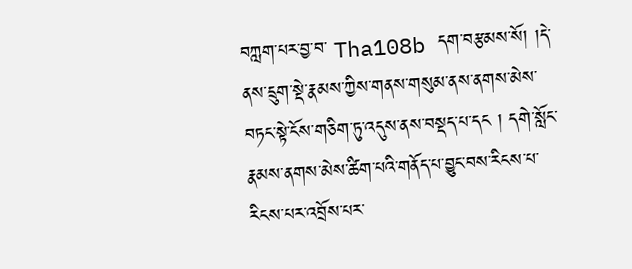བཀླག་པར་བྱ་བ་ Tha108b དག་བརྩམས་སོ། །དེ་ནས་དྲུག་སྡེ་རྣམས་ཀྱིས་གནས་གསུམ་ནས་ནགས་མེས་བཏང་སྟེ་ངོས་གཅིག་ཏུ་འདུས་ནས་བསྡད་པ་དང ། དགེ་སློང་རྣམས་ནགས་མེས་ཚིག་པའི་གནོད་པ་བྱུང་བས་རིངས་པ་རིངས་པར་འབྲོས་པར་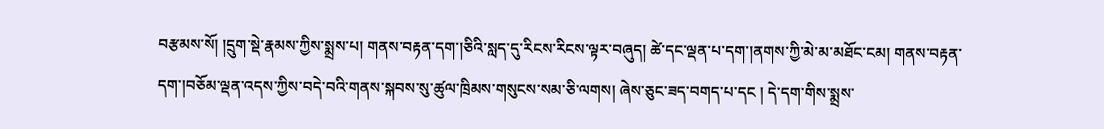བརྩམས་སོ། །དྲུག་སྡེ་རྣམས་ཀྱིས་སྨྲས་པ། གནས་བརྟན་དག་།ཅིའི་སླད་དུ་རིངས་རིངས་ལྟར་བཞུད། ཚེ་དང་ལྡན་པ་དག་།ནགས་ཀྱི་མེ་མ་མཐོང་ངམ། གནས་བརྟན་དག་།བཅོམ་ལྡན་འདས་ཀྱིས་བདེ་བའི་གནས་སྐབས་སུ་ཚུལ་ཁྲིམས་གསུངས་སམ་ཅི་ལགས། ཞེས་ཅུང་ཟད་བགད་པ་དང ། དེ་དག་གིས་སྨྲས་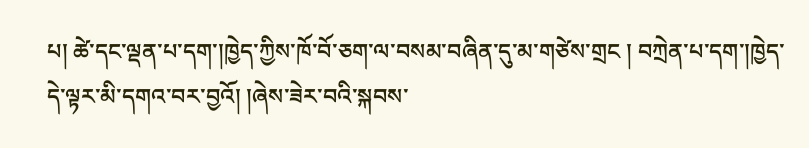པ། ཚེ་དང་ལྡན་པ་དག་།ཁྱེད་ཀྱིས་ཁོ་བོ་ཅག་ལ་བསམ་བཞིན་དུ་མ་གཙེས་གྲང ། བཀྲེན་པ་དག་།ཁྱེད་དེ་ལྟར་མི་དགའ་བར་བྱའོ། །ཞེས་ཟེར་བའི་སྐབས་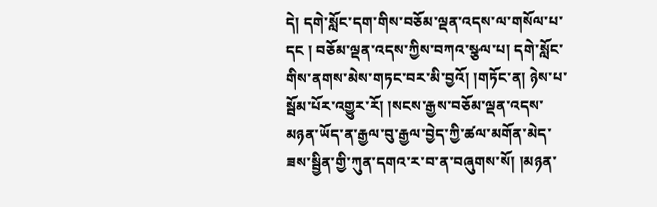དེ། དགེ་སློང་དག་གིས་བཅོམ་ལྡན་འདས་ལ་གསོལ་པ་དང ། བཅོམ་ལྡན་འདས་ཀྱིས་བཀའ་སྩལ་པ། དགེ་སློང་གིས་ནགས་མེས་གཏང་བར་མི་བྱའོ། །གཏོང་ན། ཉེས་པ་སྦོམ་པོར་འགྱུར་རོ། །སངས་རྒྱས་བཅོམ་ལྡན་འདས་མཉན་ཡོད་ན་རྒྱལ་བུ་རྒྱལ་བྱེད་ཀྱི་ཚལ་མགོན་མེད་ཟས་སྦྱིན་གྱི་ཀུན་དགའ་ར་བ་ན་བཞུགས་སོ། །མཉན་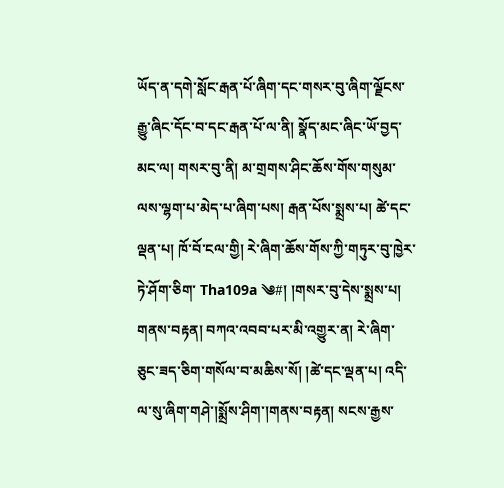ཡོད་ན་དགེ་སློང་རྒན་པོ་ཞིག་དང་གསར་བུ་ཞིག་ལྗོངས་རྒྱུ་ཞིང་དོང་བ་དང་རྒན་པོ་ལ་ནི། སྣོད་མང་ཞིང་ཡོ་བྱད་མང་ལ། གསར་བུ་ནི། མ་གྲགས་ཤིང་ཆོས་གོས་གསུམ་ལས་ལྷག་པ་མེད་པ་ཞིག་པས། རྒན་པོས་སྨྲས་པ། ཚེ་དང་ལྡན་པ། ཁོ་བོ་ངལ་གྱི། རེ་ཞིག་ཆོས་གོས་ཀྱི་གཏུར་བུ་ཁྱེར་ཏེ་ཤོག་ཅིག་ Tha109a ༄#། །གསར་བུ་དེས་སྨྲས་པ། གནས་བརྟན། བཀའ་འབབ་པར་མི་འགྱུར་ན། རེ་ཞིག་ཅུང་ཟད་ཅིག་གསོལ་བ་མཆིས་སོ། །ཚེ་དང་ལྡན་པ། འདི་ལ་སུ་ཞིག་གཤེ་།སྨྲོས་ཤིག་།གནས་བརྟན། སངས་རྒྱས་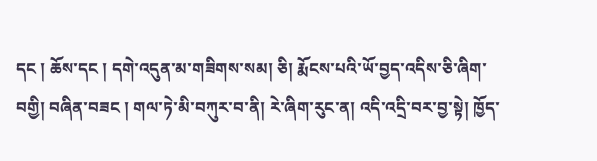དང ། ཆོས་དང ། དགེ་འདུན་མ་གཟིགས་སམ། ཅི། རྨོངས་པའི་ཡོ་བྱད་འདིས་ཅི་ཞིག་བགྱི། བཞིན་བཟང ། གལ་ཏེ་མི་བཀུར་བ་ནི། རེ་ཞིག་རུང་ན། འདི་འདྲི་བར་བྱ་སྟེ། ཁྱོད་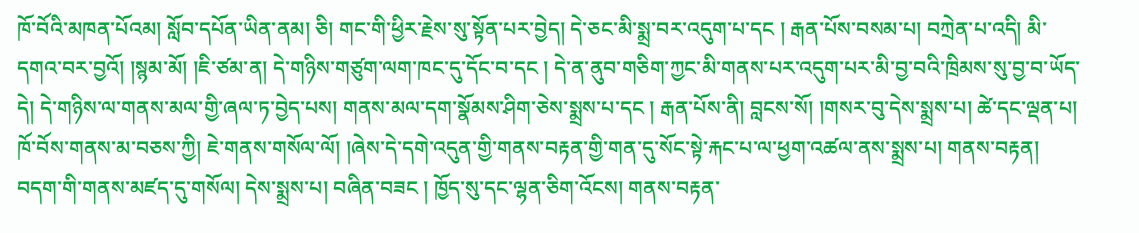ཁོ་བོའི་མཁན་པོའམ། སློབ་དཔོན་ཡིན་ནམ། ཅི། གང་གི་ཕྱིར་རྗེས་སུ་སྟོན་པར་བྱེད། དེ་ཅང་མི་སྨྲ་བར་འདུག་པ་དང ། རྒན་པོས་བསམ་པ། བཀྲེན་པ་འདི། མི་དགའ་བར་བྱའོ། །སྙམ་མོ། །ཇི་ཙམ་ན། དེ་གཉིས་གཙུག་ལག་ཁང་དུ་དོང་བ་དང ། དེ་ན་ནུབ་གཅིག་ཀྱང་མི་གནས་པར་འདུག་པར་མི་བྱ་བའི་ཁྲིམས་སུ་བྱ་བ་ཡོད་དེ། དེ་གཉིས་ལ་གནས་མལ་གྱི་ཞལ་ཏ་བྱེད་པས། གནས་མལ་དག་སྣོམས་ཤིག་ཅེས་སྨྲས་པ་དང ། རྒན་པོས་ནི། བླངས་སོ། །གསར་བུ་དེས་སྨྲས་པ། ཚེ་དང་ལྡན་པ། ཁོ་བོས་གནས་མ་བཅས་ཀྱི། ཇེ་གནས་གསོལ་ལོ། །ཞེས་དེ་དགེ་འདུན་གྱི་གནས་བརྟན་གྱི་གན་དུ་སོང་སྟེ་རྐང་པ་ལ་ཕྱག་འཚལ་ནས་སྨྲས་པ། གནས་བརྟན། བདག་གི་གནས་མཛད་དུ་གསོལ། དེས་སྨྲས་པ། བཞིན་བཟང ། ཁྱོད་སུ་དང་ལྷན་ཅིག་འོངས། གནས་བརྟན་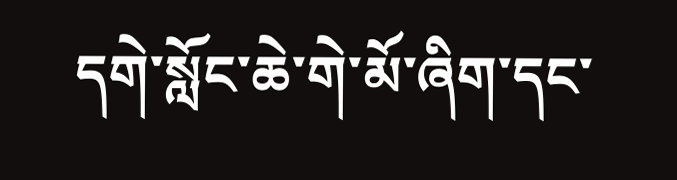དགེ་སློང་ཆེ་གེ་མོ་ཞིག་དང་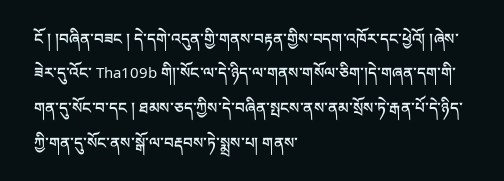ངོ ། །བཞིན་བཟང ། དེ་དགེ་འདུན་གྱི་གནས་བརྟན་གྱིས་བདག་འཁོར་དང་ཕྱེའོ། །ཞེས་ཟེར་དུ་འོང་ Tha109b གི།་སོང་ལ་དེ་ཉིད་ལ་གནས་གསོལ་ཅིག་།དེ་གཞན་དག་གི་གན་དུ་སོང་བ་དང ། ཐམས་ཅད་ཀྱིས་དེ་བཞིན་སྤངས་ནས་ནམ་སྲོས་ཏེ་རྒན་པོ་དེ་ཉིད་ཀྱི་གན་དུ་སོང་ནས་སྒོ་ལ་བརྡབས་ཏེ་སྨྲས་པ། གནས་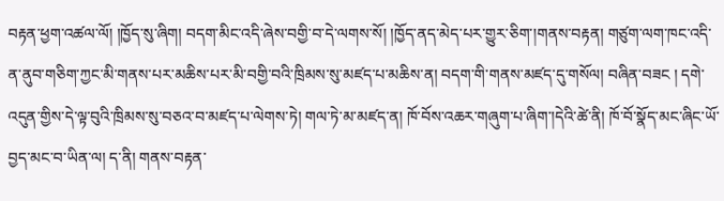བརྟན་ཕྱག་འཚལ་ལོ། །ཁྱོད་སུ་ཞིག། བདག་མིང་འདི་ཞེས་བགྱི་བ་དེ་ལགས་སོ། །ཁྱོད་ནད་མེད་པར་གྱུར་ཅིག་།གནས་བརྟན། གཙུག་ལག་ཁང་འདི་ན་ནུབ་གཅིག་ཀྱང་མི་གནས་པར་མཆིས་པར་མི་བགྱི་བའི་ཁྲིམས་སུ་མཛད་པ་མཆིས་ན། བདག་གི་གནས་མཛད་དུ་གསོལ། བཞིན་བཟང ། དགེ་འདུན་གྱིས་དེ་ལྟ་བུའི་ཁྲིམས་སུ་བཅའ་བ་མཛད་པ་ལེགས་ཏེ། གལ་ཏེ་མ་མཛད་ན། ཁོ་བོས་འཆར་གཞུག་པ་ཞིག་།དེའི་ཚེ་ནི། ཁོ་བོ་སྣོད་མང་ཞིང་ཡོ་བྱད་མང་བ་ཡིན་ལ། ད་ནི། གནས་བརྟན་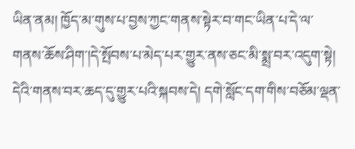ཡིན་ནམ། ཁྱོད་མ་གུས་པ་བྱས་ཀྱང་གནས་སྟེར་བ་གང་ཡིན་པ་དེ་ལ་གནས་ཆོས་ཤིག་།དེ་སྤོབས་པ་མེད་པར་གྱུར་ནས་ཅང་མི་སྨྲ་བར་འདུག་སྟེ། དེའི་གནས་བར་ཆད་དུ་གྱུར་པའི་སྐབས་དེ། དགེ་སློང་དག་གིས་བཅོམ་ལྡན་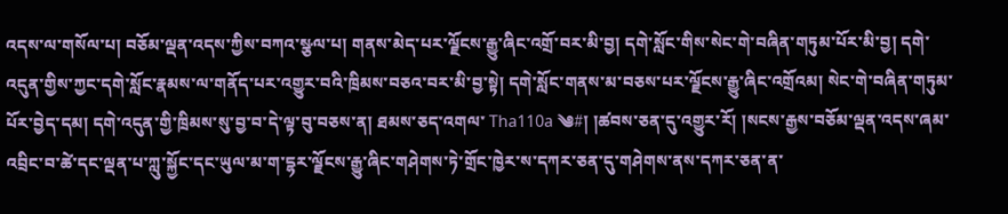འདས་ལ་གསོལ་པ། བཅོམ་ལྡན་འདས་ཀྱིས་བཀའ་སྩལ་པ། གནས་མེད་པར་ལྗོངས་རྒྱུ་ཞིང་འགྲོ་བར་མི་བྱ། དགེ་སློང་གིས་སེང་གེ་བཞིན་གཏུམ་པོར་མི་བྱ། དགེ་འདུན་གྱིས་ཀྱང་དགེ་སློང་རྣམས་ལ་གནོད་པར་འགྱུར་བའི་ཁྲིམས་བཅའ་བར་མི་བྱ་སྟེ། དགེ་སློང་གནས་མ་བཅས་པར་ལྗོངས་རྒྱུ་ཞིང་འགྲོའམ། སེང་གེ་བཞིན་གཏུམ་པོར་བྱེད་དམ། དགེ་འདུན་གྱི་ཁྲིམས་སུ་བྱ་བ་དེ་ལྟ་བུ་བཅས་ན། ཐམས་ཅད་འགལ་ Tha110a ༄#། །ཚབས་ཅན་དུ་འགྱུར་རོ། །སངས་རྒྱས་བཅོམ་ལྡན་འདས་ཞམ་འབྲིང་བ་ཚེ་དང་ལྡན་པ་ཀླུ་སྐྱོང་དང་ཡུལ་མ་ག་དྷར་ལྗོངས་རྒྱུ་ཞིང་གཤེགས་ཏེ་གྲོང་ཁྱེར་ས་དཀར་ཅན་དུ་གཤེགས་ནས་དཀར་ཅན་ན་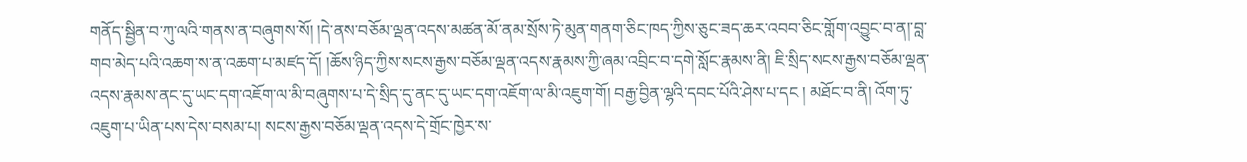གནོད་སྦྱིན་བ་ཀུ་ལའི་གནས་ན་བཞུགས་སོ། །དེ་ནས་བཅོམ་ལྡན་འདས་མཚན་མོ་ནམ་སྲོས་ཏེ་མུན་གནག་ཅིང་ཁད་ཀྱིས་ཅུང་ཟད་ཆར་འབབ་ཅིང་གློག་འབྱུང་བ་ན།་བླ་གབ་མེད་པའི་འཆག་ས་ན་འཆག་པ་མཛད་དོ། །ཆོས་ཉིད་ཀྱིས་སངས་རྒྱས་བཅོམ་ལྡན་འདས་རྣམས་ཀྱི་ཞམ་འབྲིང་བ་དགེ་སློང་རྣམས་ནི། ཇི་སྲིད་སངས་རྒྱས་བཅོམ་ལྡན་འདས་རྣམས་ནང་དུ་ཡང་དག་འཇོག་ལ་མི་བཞུགས་པ་དེ་སྲིད་དུ་ནང་དུ་ཡང་དག་འཇོག་ལ་མི་འཇུག་གོ། བརྒྱ་བྱིན་ལྷའི་དབང་པོའི་ཤེས་པ་དང ། མཐོང་བ་ནི། འོག་ཏུ་འཇུག་པ་ཡིན་པས་དེས་བསམ་པ། སངས་རྒྱས་བཅོམ་ལྡན་འདས་དེ་གྲོང་ཁྱེར་ས་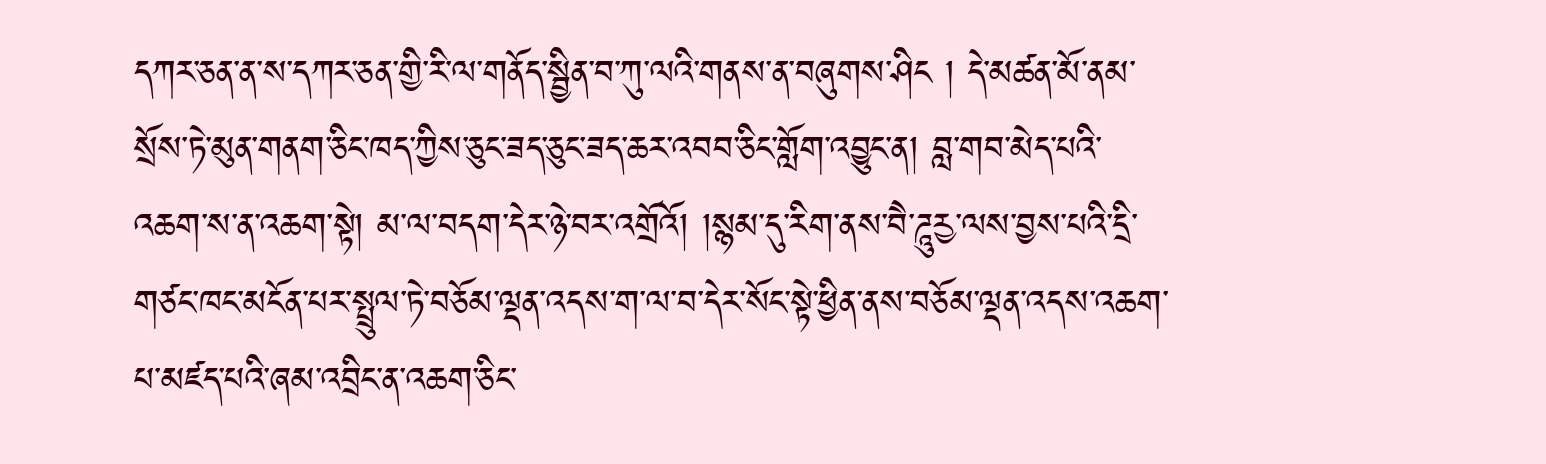དཀར་ཅན་ན་ས་དཀར་ཅན་གྱི་རི་ལ་གནོད་སྦྱིན་བ་ཀུ་ལའི་གནས་ན་བཞུགས་ཤིང ། དེ་མཚན་མོ་ནམ་སྲོས་ཏེ་མུན་གནག་ཅིང་ཁད་ཀྱིས་ཅུང་ཟད་ཅུང་ཟད་ཆར་འབབ་ཅིང་གློག་འབྱུང་ན། བླ་གབ་མེད་པའི་འཆག་ས་ན་འཆག་སྟེ། མ་ལ་བདག་དེར་ཉེ་བར་འགྲོའོ། །སྙམ་དུ་རིག་ནས་བཻ་ཌཱུརྱ་ལས་བྱས་པའི་དྲི་གཙང་ཁང་མངོན་པར་སྤྲུལ་ཏེ་བཅོམ་ལྡན་འདས་ག་ལ་བ་དེར་སོང་སྟེ་ཕྱིན་ནས་བཅོམ་ལྡན་འདས་འཆག་པ་མཛད་པའི་ཞམ་འབྲིང་ན་འཆག་ཅིང་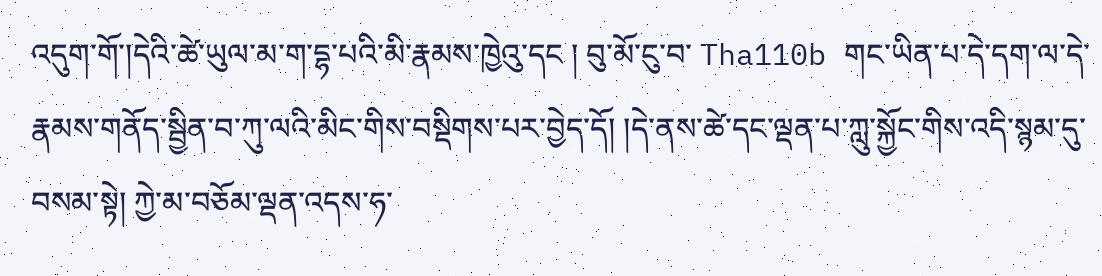འདུག་གོ་།དེའི་ཚེ་ཡུལ་མ་ག་དྷ་པའི་མི་རྣམས་ཁྱེའུ་དང ། བུ་མོ་ངུ་བ་ Tha110b གང་ཡིན་པ་དེ་དག་ལ་དེ་རྣམས་གནོད་སྦྱིན་བ་ཀུ་ལའི་མིང་གིས་བསྡིགས་པར་བྱེད་དོ། །དེ་ནས་ཚེ་དང་ལྡན་པ་ཀླུ་སྐྱོང་གིས་འདི་སྙམ་དུ་བསམ་སྟེ། ཀྱེ་མ་བཅོམ་ལྡན་འདས་ཧ་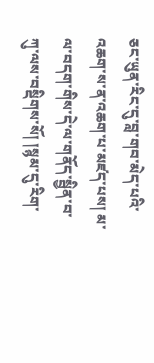ཅང་ཡུན་རིང་དུ་བླ་གབ་མེད་པའི་འཆག་ས་ན་འཆག་པ་མཛད་པས། མ་ལ་བདག་གིས་དེ་ལ་གནོད་སྦྱིན་བ་ཀུ་ལས་བསྡིགས་སོ། །སྙམ་དུ་རིག་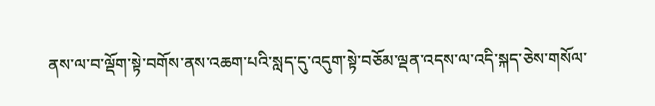ནས་ལ་བ་ལྡོག་སྟེ་བགོས་ནས་འཆག་པའི་སླད་དུ་འདུག་སྟེ་བཅོམ་ལྡན་འདས་ལ་འདི་སྐད་ཅེས་གསོལ་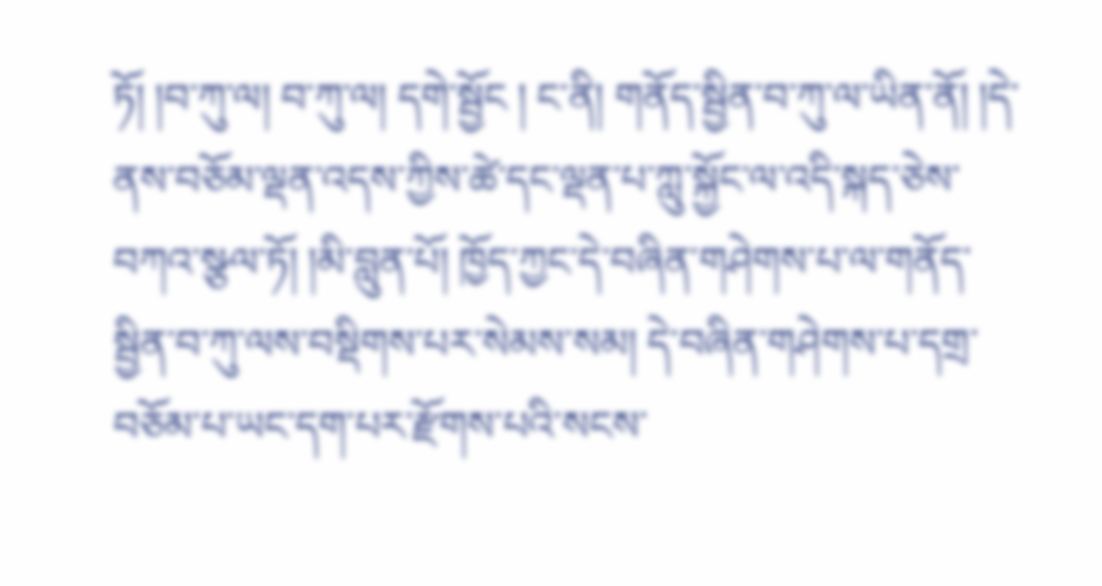ཏོ། །བ་ཀུ་ལ། བ་ཀུ་ལ། དགེ་སྦྱོང ། ང་ནི། གནོད་སྦྱིན་བ་ཀུ་ལ་ཡིན་ནོ། །དེ་ནས་བཅོམ་ལྡན་འདས་ཀྱིས་ཚེ་དང་ལྡན་པ་ཀླུ་སྐྱོང་ལ་འདི་སྐད་ཅེས་བཀའ་སྩལ་ཏོ། །མི་བླུན་པོ། ཁྱོད་ཀྱང་དེ་བཞིན་གཤེགས་པ་ལ་གནོད་སྦྱིན་བ་ཀུ་ལས་བསྡིགས་པར་སེམས་སམ། དེ་བཞིན་གཤེགས་པ་དགྲ་བཅོམ་པ་ཡང་དག་པར་རྫོགས་པའི་སངས་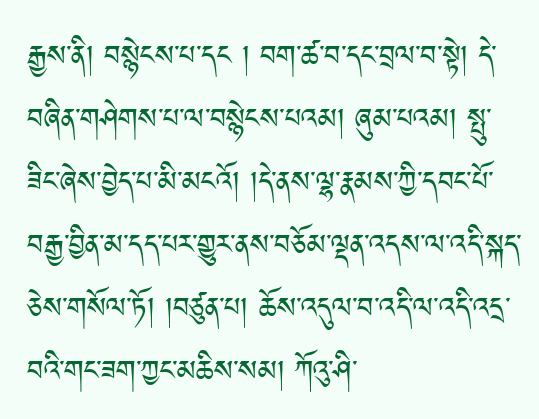རྒྱས་ནི། བསྙེངས་པ་དང ། བག་ཚ་བ་དང་བྲལ་བ་སྟེ། དེ་བཞིན་གཤེགས་པ་ལ་བསྙེངས་པའམ། ཞུམ་པའམ། སྤུ་ཟིང་ཞེས་བྱེད་པ་མི་མངའོ། །དེ་ནས་ལྷ་རྣམས་ཀྱི་དབང་པོ་བརྒྱ་བྱིན་མ་དད་པར་གྱུར་ནས་བཅོམ་ལྡན་འདས་ལ་འདི་སྐད་ཅེས་གསོལ་ཏོ། །བཙུན་པ། ཆོས་འདུལ་བ་འདི་ལ་འདི་འདྲ་བའི་གང་ཟག་ཀྱང་མཆིས་སམ། ཀོའུ་ཤི་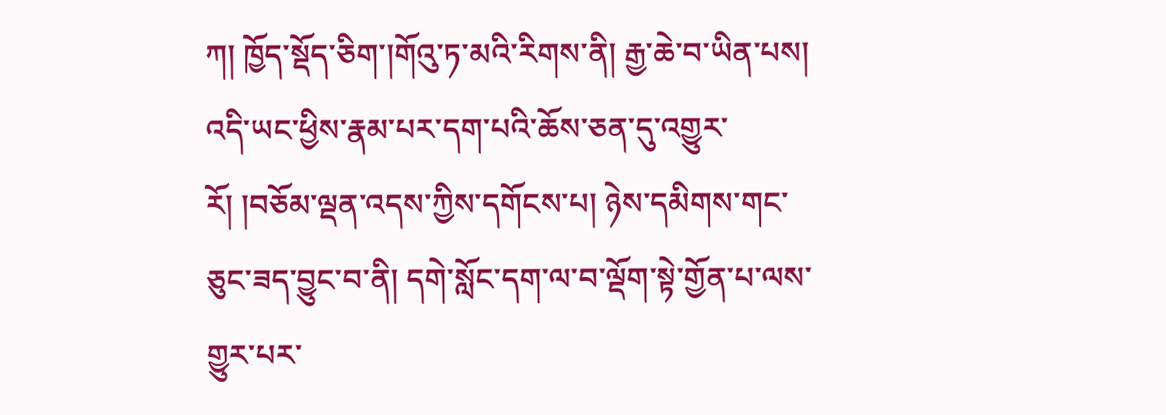ཀ། ཁྱོད་སྡོད་ཅིག་།གོའུ་ཏ་མའི་རིགས་ནི། རྒྱ་ཆེ་བ་ཡིན་པས། འདི་ཡང་ཕྱིས་རྣམ་པར་དག་པའི་ཆོས་ཅན་དུ་འགྱུར་རོ། །བཅོམ་ལྡན་འདས་ཀྱིས་དགོངས་པ། ཉེས་དམིགས་གང་ཅུང་ཟད་བྱུང་བ་ནི། དགེ་སློང་དག་ལ་བ་ལྡོག་སྟེ་གྱོན་པ་ལས་གྱུར་པར་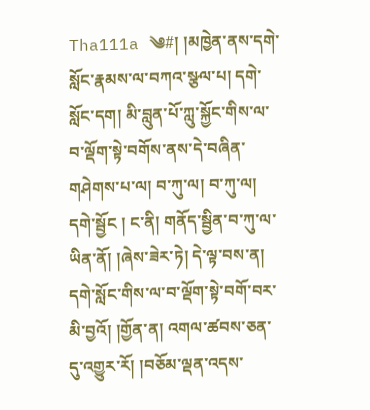Tha111a ༄#། །མཁྱེན་ནས་དགེ་སློང་རྣམས་ལ་བཀའ་སྩལ་པ། དགེ་སློང་དག། མི་བླུན་པོ་ཀླུ་སྐྱོང་གིས་ལ་བ་ལྡོག་སྟེ་བགོས་ནས་དེ་བཞིན་གཤེགས་པ་ལ། བ་ཀུ་ལ། བ་ཀུ་ལ། དགེ་སྦྱོང ། ང་ནི། གནོད་སྦྱིན་བ་ཀུ་ལ་ཡིན་ནོ། །ཞེས་ཟེར་ཏེ། དེ་ལྟ་བས་ན། དགེ་སློང་གིས་ལ་བ་ལྡོག་སྟེ་བགོ་བར་མི་བྱའོ། །གྱོན་ན། འགལ་ཚབས་ཅན་དུ་འགྱུར་རོ། །བཅོམ་ལྡན་འདས་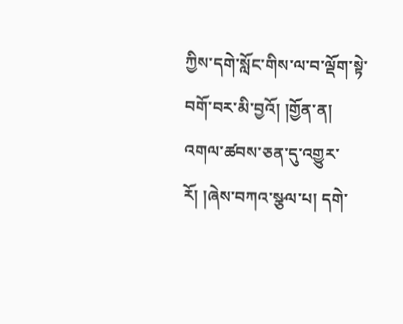ཀྱིས་དགེ་སློང་གིས་ལ་བ་ལྡོག་སྟེ་བགོ་བར་མི་བྱའོ། །གྱོན་ན། འགལ་ཚབས་ཅན་དུ་འགྱུར་རོ། །ཞེས་བཀའ་སྩལ་པ། དགེ་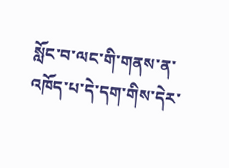སློང་བ་ལང་གི་གནས་ན་འཁོད་པ་དེ་དག་གིས་དེར་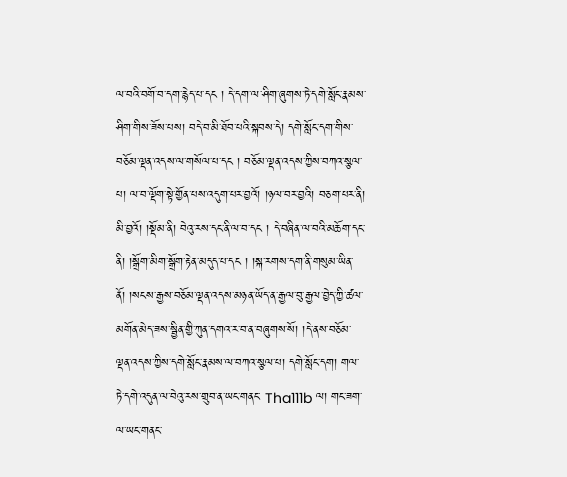ལ་བའི་བགོ་བ་དག་རྙེད་པ་དང ། དེ་དག་ལ་ཤིག་ཞུགས་ཏེ་དགེ་སློང་རྣམས་ཤིག་གིས་ཟོས་པས། བདེ་བ་མི་ཐོབ་པའི་སྐབས་དེ། དགེ་སློང་དག་གིས་བཅོམ་ལྡན་འདས་ལ་གསོལ་པ་དང ། བཅོམ་ལྡན་འདས་ཀྱིས་བཀའ་སྩལ་པ། ལ་བ་ལྡོག་སྟེ་གྱོན་པས་འདུག་པར་བྱའོ། །ཉལ་བར་བྱའི། བཅག་པར་ནི། མི་བྱའོ། །སྡོམ་ནི། བེའུ་རས་དང་ནི་ལ་བ་དང ། དེ་བཞིན་ལ་བའི་མཆོག་དང་ནི། །སྒྲོག་མིག་སྒྲོག་རྟེན་མདུད་པ་དང ། །སྐ་རགས་དག་ནི་གསུམ་ཡིན་ནོ། །སངས་རྒྱས་བཅོམ་ལྡན་འདས་མཉན་ཡོད་ན་རྒྱལ་བུ་རྒྱལ་བྱེད་ཀྱི་ཚལ་མགོན་མེད་ཟས་སྦྱིན་གྱི་ཀུན་དགའ་ར་བ་ན་བཞུགས་སོ། །དེ་ནས་བཅོམ་ལྡན་འདས་ཀྱིས་དགེ་སློང་རྣམས་ལ་བཀའ་སྩལ་པ། དགེ་སློང་དག། གལ་ཏེ་དགེ་འདུན་ལ་བེའུ་རས་གྲུབ་ན་ཡང་གནང་ Tha111b ལ། གང་ཟག་ལ་ཡང་གནང་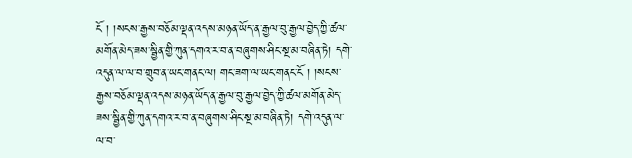ངོ ། །སངས་རྒྱས་བཅོམ་ལྡན་འདས་མཉན་ཡོད་ན་རྒྱལ་བུ་རྒྱལ་བྱེད་ཀྱི་ཚལ་མགོན་མེད་ཟས་སྦྱིན་གྱི་ཀུན་དགའ་ར་བ་ན་བཞུགས་ཤིང་སྔ་མ་བཞིན་ཏེ། དགེ་འདུན་ལ་ལ་བ་གྲུབ་ན་ཡང་གནང་ལ། གང་ཟག་ལ་ཡང་གནང་ངོ ། །སངས་རྒྱས་བཅོམ་ལྡན་འདས་མཉན་ཡོད་ན་རྒྱལ་བུ་རྒྱལ་བྱེད་ཀྱི་ཚལ་མགོན་མེད་ཟས་སྦྱིན་གྱི་ཀུན་དགའ་ར་བ་ན་བཞུགས་ཤིང་སྔ་མ་བཞིན་ཏེ། དགེ་འདུན་ལ་ལ་བ་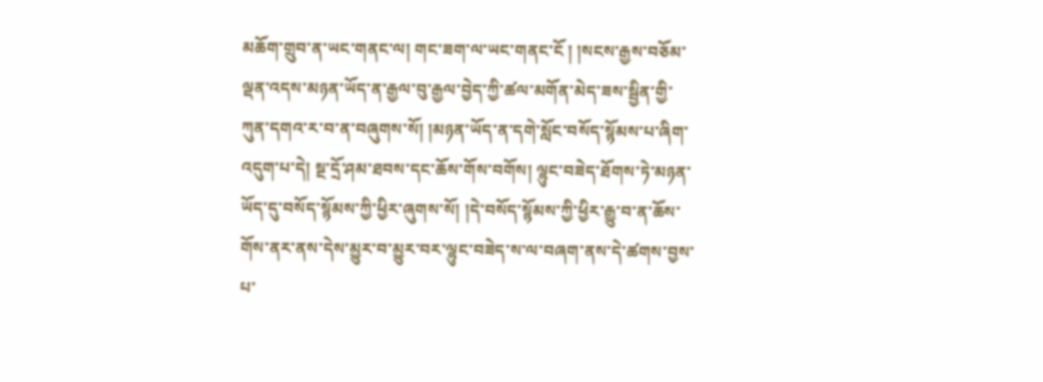མཆོག་གྲུབ་ན་ཡང་གནང་ལ། གང་ཟག་ལ་ཡང་གནང་ངོ ། །སངས་རྒྱས་བཅོམ་ལྡན་འདས་མཉན་ཡོད་ན་རྒྱལ་བུ་རྒྱལ་བྱེད་ཀྱི་ཚལ་མགོན་མེད་ཟས་སྦྱིན་གྱི་ཀུན་དགའ་ར་བ་ན་བཞུགས་སོ། །མཉན་ཡོད་ན་དགེ་སློང་བསོད་སྙོམས་པ་ཞིག་འདུག་པ་དེ། སྔ་དྲོ་ཤམ་ཐབས་དང་ཆོས་གོས་བགོས། ལྷུང་བཟེད་ཐོགས་ཏེ་མཉན་ཡོད་དུ་བསོད་སྙོམས་ཀྱི་ཕྱིར་ཞུགས་སོ། །དེ་བསོད་སྙོམས་ཀྱི་ཕྱིར་རྒྱུ་བ་ན་ཆོས་གོས་ནར་ནས་དེས་མྱུར་བ་མྱུར་བར་ལྷུང་བཟེད་ས་ལ་བཞག་ནས་དེ་ཚགས་བྱས་པ་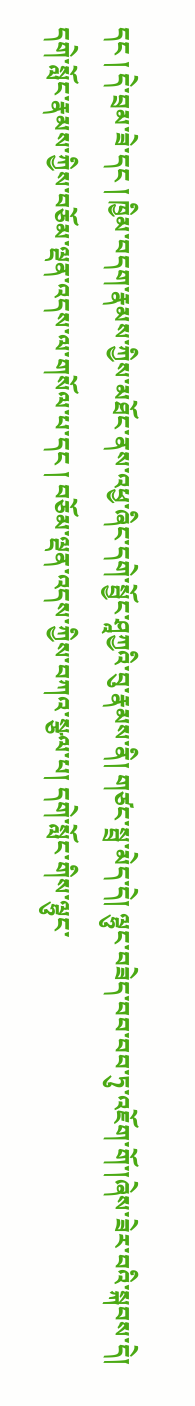དང ། དེ་བྲམ་ཟེ་དང ། ཁྱིམ་བདག་རྣམས་ཀྱིས་མཐོང་ནས་འཕྱ་ཞིང་དགེ་སྦྱོང་ཤཱཀྱའི་བུ་རྣམས་ནི། གཙང་སྦྲ་མེད་དེ། ལྷུང་བཟེད་བབ་བབ་ཏུ་འཇོག་གོ་།ཞེས་ཟེར་བའི་སྐབས་དེ། དགེ་སློང་རྣམས་ཀྱིས་བཅོམ་ལྡན་འདས་ལ་གསོལ་པ་དང ། བཅོམ་ལྡན་འདས་ཀྱིས་བཀའ་སྩལ་པ། དགེ་སློང་གིས་ལྷུང་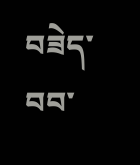བཟེད་བབ་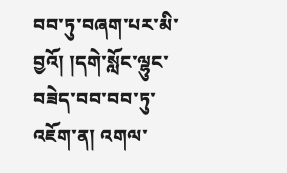བབ་ཏུ་བཞག་པར་མི་བྱའོ། །དགེ་སློང་ལྷུང་བཟེད་བབ་བབ་ཏུ་འཇོག་ན། འགལ་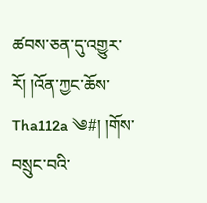ཚབས་ཅན་དུ་འགྱུར་རོ། །འོན་ཀྱང་ཆོས་ Tha112a ༄#། །གོས་བསྲུང་བའི་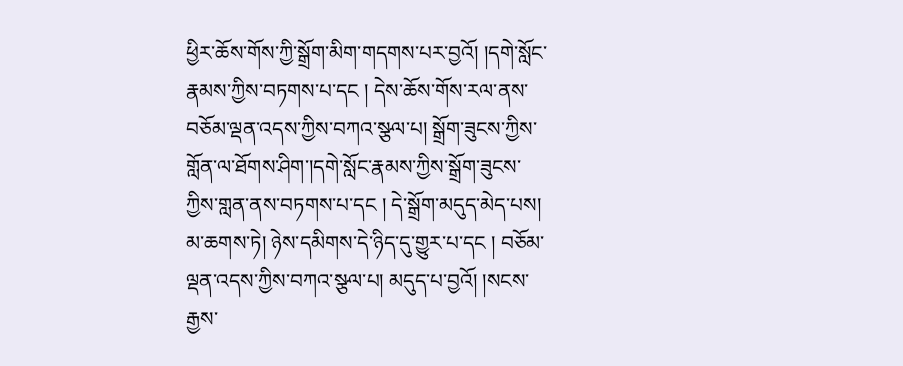ཕྱིར་ཆོས་གོས་ཀྱི་སྒྲོག་མིག་གདགས་པར་བྱའོ། །དགེ་སློང་རྣམས་ཀྱིས་བཏགས་པ་དང ། དེས་ཆོས་གོས་རལ་ནས་བཅོམ་ལྡན་འདས་ཀྱིས་བཀའ་སྩལ་པ། སྒྲོག་ཟུངས་ཀྱིས་གློན་ལ་ཐོགས་ཤིག་།དགེ་སློང་རྣམས་ཀྱིས་སྒྲོག་ཟུངས་ཀྱིས་གླན་ནས་བཏགས་པ་དང ། དེ་སྒྲོག་མདུད་མེད་པས། མ་ཆགས་ཏེ། ཉེས་དམིགས་དེ་ཉིད་དུ་གྱུར་པ་དང ། བཅོམ་ལྡན་འདས་ཀྱིས་བཀའ་སྩལ་པ། མདུད་པ་བྱའོ། །སངས་རྒྱས་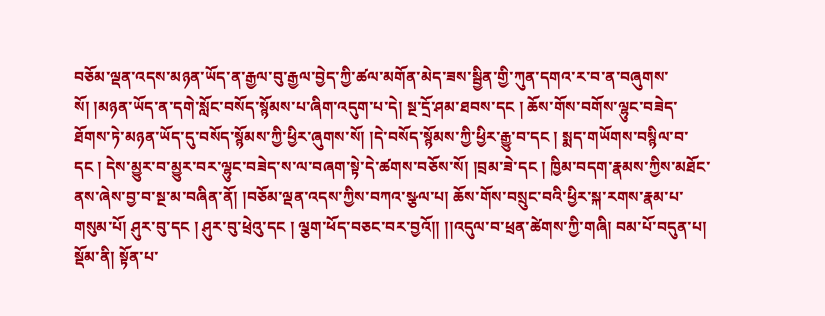བཅོམ་ལྡན་འདས་མཉན་ཡོད་ན་རྒྱལ་བུ་རྒྱལ་བྱེད་ཀྱི་ཚལ་མགོན་མེད་ཟས་སྦྱིན་གྱི་ཀུན་དགའ་ར་བ་ན་བཞུགས་སོ། །མཉན་ཡོད་ན་དགེ་སློང་བསོད་སྙོམས་པ་ཞིག་འདུག་པ་དེ། སྔ་དྲོ་ཤམ་ཐབས་དང ། ཆོས་གོས་བགོས་ལྷུང་བཟེད་ཐོགས་ཏེ་མཉན་ཡོད་དུ་བསོད་སྙོམས་ཀྱི་ཕྱིར་ཞུགས་སོ། །དེ་བསོད་སྙོམས་ཀྱི་ཕྱིར་རྒྱུ་བ་དང ། སྨད་གཡོགས་བསྙིལ་བ་དང ། དེས་མྱུར་བ་མྱུར་བར་ལྷུང་བཟེད་ས་ལ་བཞག་སྟེ་དེ་ཚགས་བཅོས་སོ། །བྲམ་ཟེ་དང ། ཁྱིམ་བདག་རྣམས་ཀྱིས་མཐོང་ནས་ཞེས་བྱ་བ་སྔ་མ་བཞིན་ནོ། །བཅོམ་ལྡན་འདས་ཀྱིས་བཀའ་སྩལ་པ། ཆོས་གོས་བསྲུང་བའི་ཕྱིར་སྐ་རགས་རྣམ་པ་གསུམ་པོ། ཤུར་བུ་དང ། ཤུར་བུ་ཕྲེའུ་དང ། ལྕག་ཕོད་བཅང་བར་བྱའོ།། །།འདུལ་བ་ཕྲན་ཚེགས་ཀྱི་གཞི། བམ་པོ་བདུན་པ། སྡོམ་ནི། སྟོན་པ་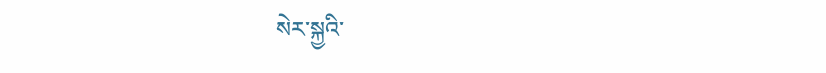སེར་སྐྱའི་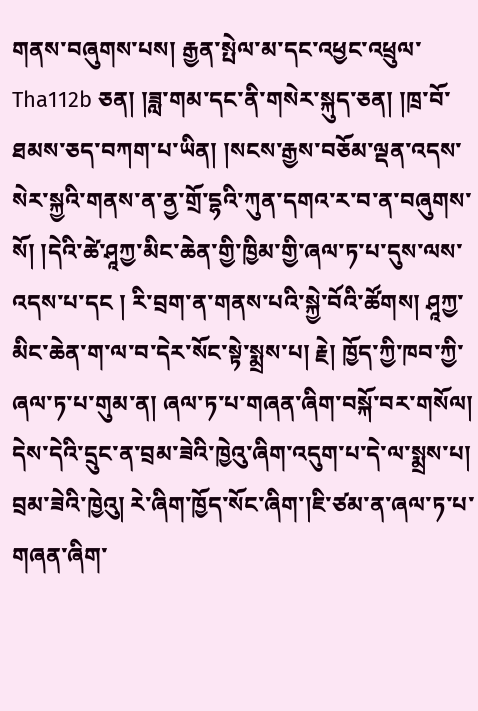གནས་བཞུགས་པས། རྒྱན་སྤེལ་མ་དང་འཕྱང་འཕྲུལ་ Tha112b ཅན། །ཟླ་གམ་དང་ནི་གསེར་སྐུད་ཅན། །ཁྲ་བོ་ཐམས་ཅད་བཀག་པ་ཡིན། །སངས་རྒྱས་བཅོམ་ལྡན་འདས་སེར་སྐྱའི་གནས་ན་ནྱ་གྲོ་དྷའི་ཀུན་དགའ་ར་བ་ན་བཞུགས་སོ། །དེའི་ཚེ་ཤཱཀྱ་མིང་ཆེན་གྱི་ཁྱིམ་གྱི་ཞལ་ཏ་པ་དུས་ལས་འདས་པ་དང ། རི་བྲག་ན་གནས་པའི་སྐྱེ་བོའི་ཚོགས། ཤཱཀྱ་མིང་ཆེན་ག་ལ་བ་དེར་སོང་སྟེ་སྨྲས་པ། རྗེ། ཁྱོད་ཀྱི་ཁབ་ཀྱི་ཞལ་ཏ་པ་གུམ་ན། ཞལ་ཏ་པ་གཞན་ཞིག་བསྐོ་བར་གསོལ། དེས་དེའི་དྲུང་ན་བྲམ་ཟེའི་ཁྱེའུ་ཞིག་འདུག་པ་དེ་ལ་སྨྲས་པ། བྲམ་ཟེའི་ཁྱེའུ། རེ་ཞིག་ཁྱོད་སོང་ཞིག་།ཇི་ཙམ་ན་ཞལ་ཏ་པ་གཞན་ཞིག་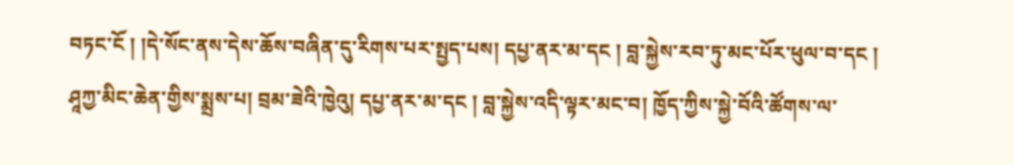བཏང་ངོ ། །དེ་སོང་ནས་དེས་ཆོས་བཞིན་དུ་རིགས་པར་སྤྱད་པས། དཔྱ་ནར་མ་དང ། བླ་སྐྱེས་རབ་ཏུ་མང་པོར་ཕུལ་བ་དང ། ཤཱཀྱ་མིང་ཆེན་གྱིས་སྨྲས་པ། བྲམ་ཟེའི་ཁྱེའུ། དཔྱ་ནར་མ་དང ། བླ་སྐྱེས་འདི་ལྟར་མང་བ། ཁྱོད་ཀྱིས་སྐྱེ་བོའི་ཚོགས་ལ་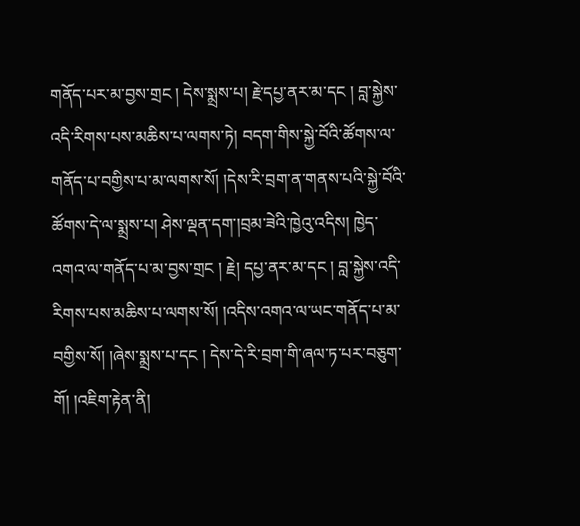གནོད་པར་མ་བྱས་གྲང ། དེས་སྨྲས་པ། རྗེ་དཔྱ་ནར་མ་དང ། བླ་སྐྱེས་འདི་རིགས་པས་མཆིས་པ་ལགས་ཏེ། བདག་གིས་སྐྱེ་བོའི་ཚོགས་ལ་གནོད་པ་བགྱིས་པ་མ་ལགས་སོ། །དེས་རི་བྲག་ན་གནས་པའི་སྐྱེ་བོའི་ཚོགས་དེ་ལ་སྨྲས་པ། ཤེས་ལྡན་དག་།བྲམ་ཟེའི་ཁྱེའུ་འདིས། ཁྱེད་འགའ་ལ་གནོད་པ་མ་བྱས་གྲང ། རྗེ། དཔྱ་ནར་མ་དང ། བླ་སྐྱེས་འདི་རིགས་པས་མཆིས་པ་ལགས་སོ། །འདིས་འགའ་ལ་ཡང་གནོད་པ་མ་བགྱིས་སོ། །ཞེས་སྨྲས་པ་དང ། དེས་དེ་རི་བྲག་གི་ཞལ་ཏ་པར་བཅུག་གོ། །འཇིག་རྟེན་ནི།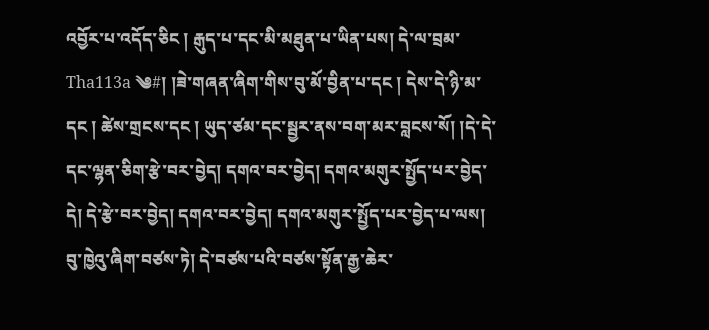འབྱོར་པ་འདོད་ཅིང ། རྒུད་པ་དང་མི་མཐུན་པ་ཡིན་པས། དེ་ལ་བྲམ་ Tha113a ༄#། །ཟེ་གཞན་ཞིག་གིས་བུ་མོ་བྱིན་པ་དང ། དེས་དེ་ཉི་མ་དང ། ཚེས་གྲངས་དང ། ཡུད་ཙམ་དང་སྦྱར་ནས་བག་མར་བླངས་སོ། །དེ་དེ་དང་ལྷན་ཅིག་རྩེ་བར་བྱེད། དགའ་བར་བྱེད། དགའ་མགུར་སྤྱོད་པར་བྱེད་དེ། དེ་རྩེ་བར་བྱེད། དགའ་བར་བྱེད། དགའ་མགུར་སྤྱོད་པར་བྱེད་པ་ལས། བུ་ཁྱེའུ་ཞིག་བཙས་ཏེ། དེ་བཙས་པའི་བཙས་སྟོན་རྒྱ་ཆེར་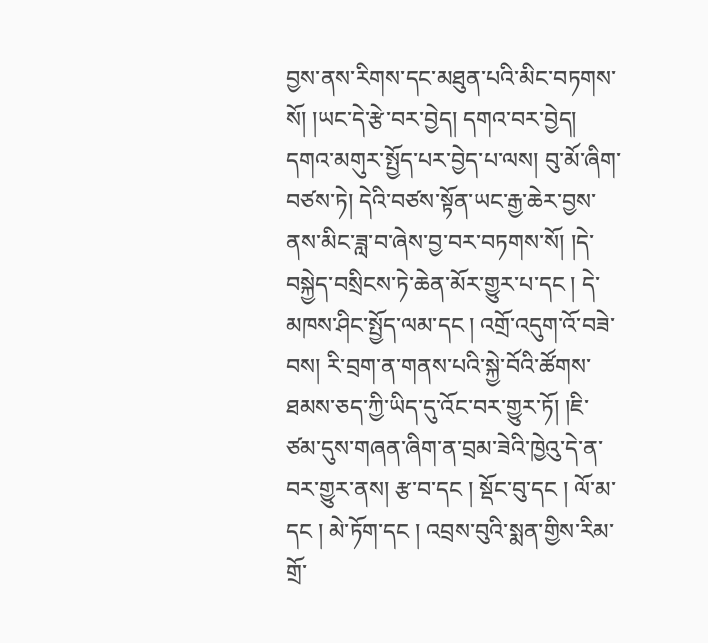བྱས་ནས་རིགས་དང་མཐུན་པའི་མིང་བཏགས་སོ། །ཡང་དེ་རྩེ་བར་བྱེད། དགའ་བར་བྱེད། དགའ་མགུར་སྤྱོད་པར་བྱེད་པ་ལས། བུ་མོ་ཞིག་བཙས་ཏེ། དེའི་བཙས་སྟོན་ཡང་རྒྱ་ཆེར་བྱས་ནས་མིང་ཟླ་བ་ཞེས་བྱ་བར་བཏགས་སོ། །དེ་བསྐྱེད་བསྲིངས་ཏེ་ཆེན་མོར་གྱུར་པ་དང ། དེ་མཁས་ཤིང་སྤྱོད་ལམ་དང ། འགྲོ་འདུག་འོ་བཟེ་བས། རི་བྲག་ན་གནས་པའི་སྐྱེ་བོའི་ཚོགས་ཐམས་ཅད་ཀྱི་ཡིད་དུ་འོང་བར་གྱུར་ཏོ། །ཇི་ཙམ་དུས་གཞན་ཞིག་ན་བྲམ་ཟེའི་ཁྱེའུ་དེ་ན་བར་གྱུར་ནས། རྩ་བ་དང ། སྡོང་བུ་དང ། ལོ་མ་དང ། མེ་ཏོག་དང ། འབྲས་བུའི་སྨན་གྱིས་རིམ་གྲོ་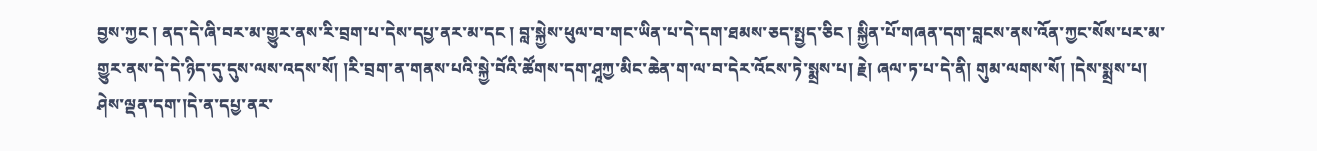བྱས་ཀྱང ། ནད་དེ་ཞི་བར་མ་གྱུར་ནས་རི་བྲག་པ་དེས་དཔྱ་ནར་མ་དང ། བླ་སྐྱེས་ཕུལ་བ་གང་ཡིན་པ་དེ་དག་ཐམས་ཅད་སྤྱད་ཅིང ། སྐྱིན་པོ་གཞན་དག་བླངས་ནས་འོན་ཀྱང་སོས་པར་མ་གྱུར་ནས་དེ་དེ་ཉིད་དུ་དུས་ལས་འདས་སོ། །རི་བྲག་ན་གནས་པའི་སྐྱེ་བོའི་ཚོགས་དག་ཤཱཀྱ་མིང་ཆེན་ག་ལ་བ་དེར་འོངས་ཏེ་སྨྲས་པ། རྗེ། ཞལ་ཏ་པ་དེ་ནི། གུམ་ལགས་སོ། །དེས་སྨྲས་པ། ཤེས་ལྡན་དག་།དེ་ན་དཔྱ་ནར་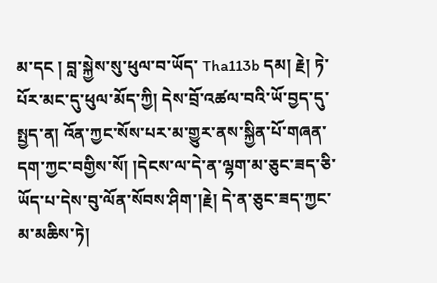མ་དང ། བླ་སྐྱེས་སུ་ཕུལ་བ་ཡོད་ Tha113b དམ། རྗེ། ཏེ་པོར་མང་དུ་ཕུལ་མོད་ཀྱི། དེས་བྲོ་འཚལ་བའི་ཡོ་བྱད་དུ་སྤྱད་ན། འོན་ཀྱང་སོས་པར་མ་གྱུར་ནས་སྐྱིན་པོ་གཞན་དག་ཀྱང་བགྱིས་སོ། །དེངས་ལ་དེ་ན་ལྷག་མ་ཅུང་ཟད་ཅི་ཡོད་པ་དེས་བུ་ལོན་སོབས་ཤིག་།རྗེ། དེ་ན་ཅུང་ཟད་ཀྱང་མ་མཆིས་ཏེ།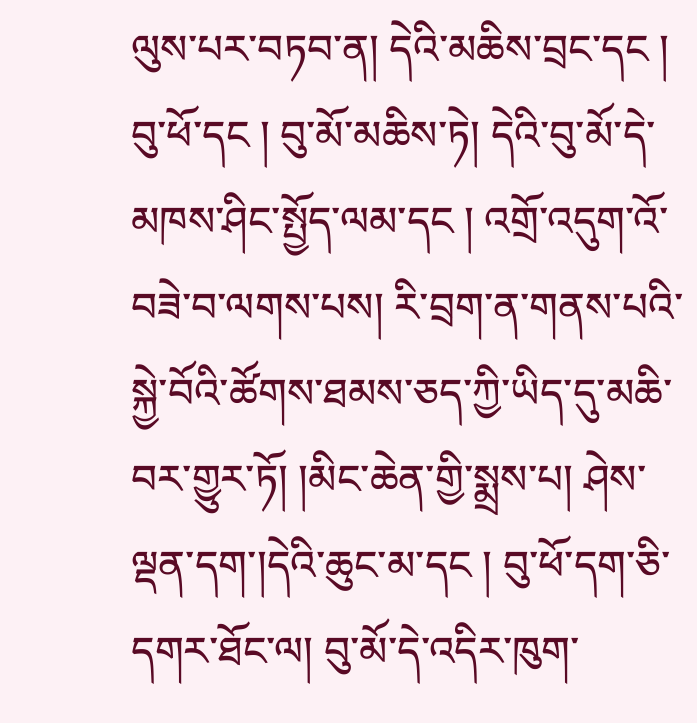ལུས་པར་བཏབ་ན། དེའི་མཆིས་བྲང་དང ། བུ་ཕོ་དང ། བུ་མོ་མཆིས་ཏེ། དེའི་བུ་མོ་དེ་མཁས་ཤིང་སྤྱོད་ལམ་དང ། འགྲོ་འདུག་འོ་བཟེ་བ་ལགས་པས། རི་བྲག་ན་གནས་པའི་སྐྱེ་བོའི་ཚོགས་ཐམས་ཅད་ཀྱི་ཡིད་དུ་མཆི་བར་གྱུར་ཏོ། །མིང་ཆེན་གྱི་སྨྲས་པ། ཤེས་ལྡན་དག་།དེའི་ཆུང་མ་དང ། བུ་ཕོ་དག་ཅི་དགར་ཐོང་ལ། བུ་མོ་དེ་འདིར་ཁུག་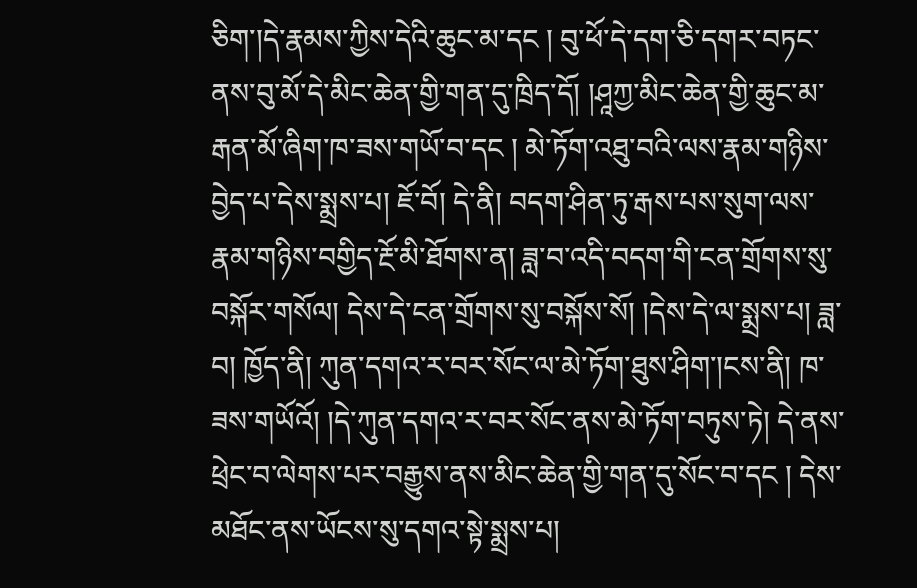ཅིག་།དེ་རྣམས་ཀྱིས་དེའི་ཆུང་མ་དང ། བུ་ཕོ་དེ་དག་ཅི་དགར་བཏང་ནས་བུ་མོ་དེ་མིང་ཆེན་གྱི་གན་དུ་ཁྲིད་དོ། །ཤཱཀྱ་མིང་ཆེན་གྱི་ཆུང་མ་རྒན་མོ་ཞིག་ཁ་ཟས་གཡོ་བ་དང ། མེ་ཏོག་འཐུ་བའི་ལས་རྣམ་གཉིས་བྱེད་པ་དེས་སྨྲས་པ། ཇོ་བོ། དེ་ནི། བདག་ཤིན་ཏུ་རྒས་པས་སུག་ལས་རྣམ་གཉིས་བགྱིད་རྔོ་མི་ཐོགས་ན། ཟླ་བ་འདི་བདག་གི་ངན་གྲོགས་སུ་བསྐོར་གསོལ། དེས་དེ་ངན་གྲོགས་སུ་བསྐོས་སོ། །དེས་དེ་ལ་སྨྲས་པ། ཟླ་བ། ཁྱོད་ནི། ཀུན་དགའ་ར་བར་སོང་ལ་མེ་ཏོག་ཐུས་ཤིག་།ངས་ནི། ཁ་ཟས་གཡོའོ། །དེ་ཀུན་དགའ་ར་བར་སོང་ནས་མེ་ཏོག་བཏུས་ཏེ། དེ་ནས་ཕྲེང་བ་ལེགས་པར་བརྒྱུས་ནས་མིང་ཆེན་གྱི་གན་དུ་སོང་བ་དང ། དེས་མཐོང་ནས་ཡོངས་སུ་དགའ་སྟེ་སྨྲས་པ།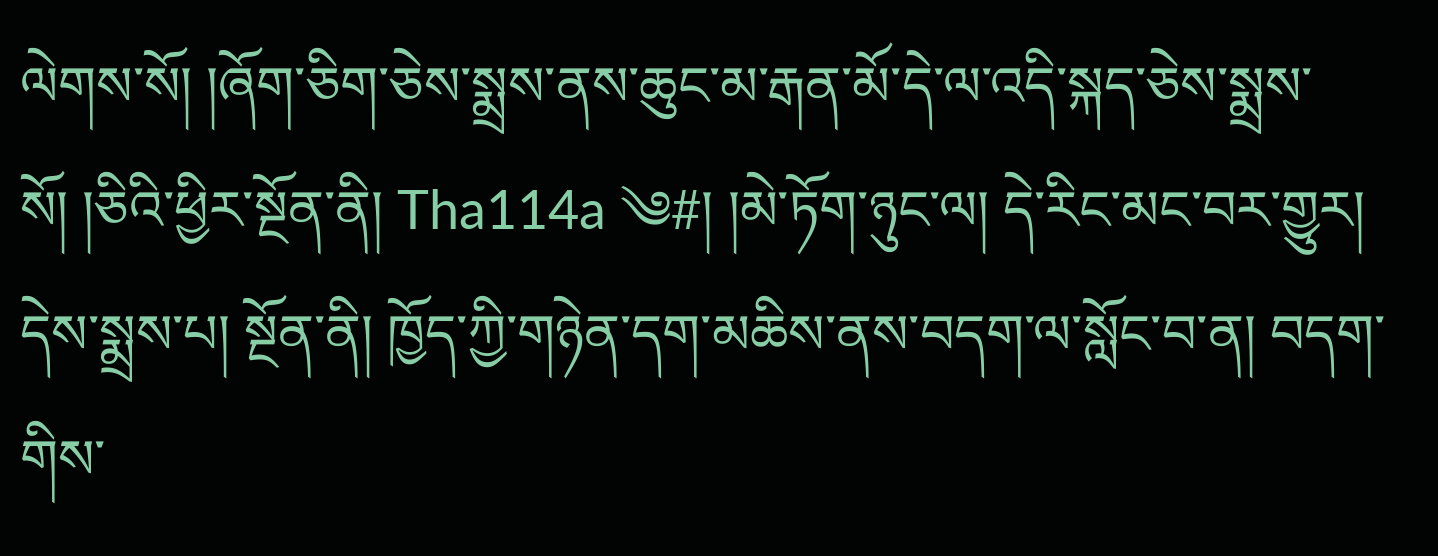ལེགས་སོ། །ཞོག་ཅིག་ཅེས་སྨྲས་ནས་ཆུང་མ་རྒན་མོ་དེ་ལ་འདི་སྐད་ཅེས་སྨྲས་སོ། །ཅིའི་ཕྱིར་སྔོན་ནི། Tha114a ༄#། །མེ་ཏོག་ཉུང་ལ། དེ་རིང་མང་བར་གྱུར། དེས་སྨྲས་པ། སྔོན་ནི། ཁྱོད་ཀྱི་གཉེན་དག་མཆིས་ནས་བདག་ལ་སློང་བ་ན། བདག་གིས་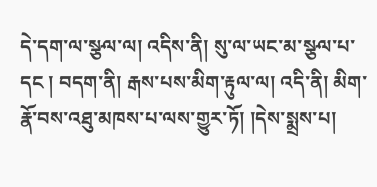དེ་དག་ལ་སྩལ་ལ། འདིས་ནི། སུ་ལ་ཡང་མ་སྩལ་པ་དང ། བདག་ནི། རྒས་པས་མིག་རྟུལ་ལ། འདི་ནི། མིག་རྣོ་བས་འཐུ་མཁས་པ་ལས་གྱུར་ཏོ། །དེས་སྨྲས་པ།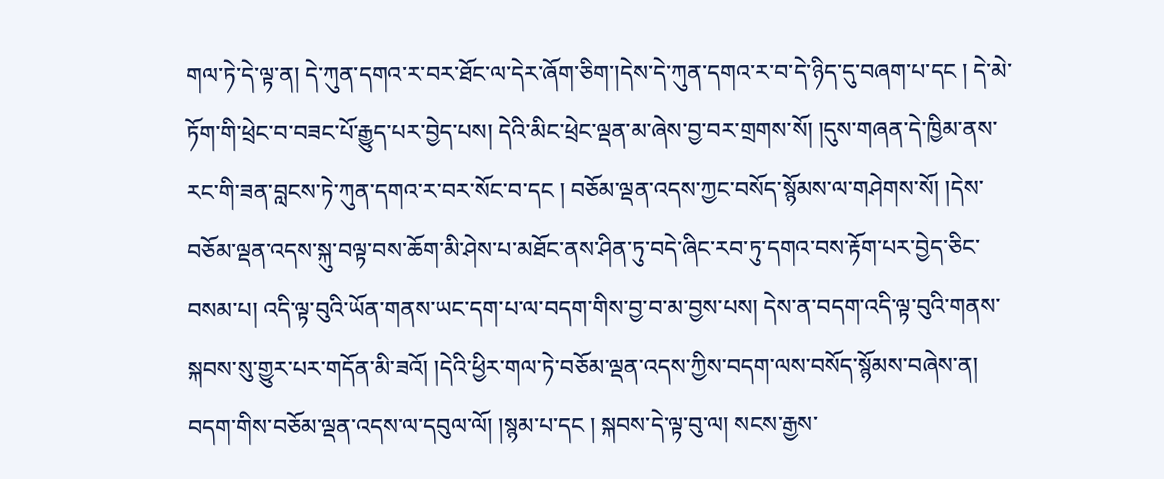གལ་ཏེ་དེ་ལྟ་ན། དེ་ཀུན་དགའ་ར་བར་ཐོང་ལ་དེར་ཞོག་ཅིག་།དེས་དེ་ཀུན་དགའ་ར་བ་དེ་ཉིད་དུ་བཞག་པ་དང ། དེ་མེ་ཏོག་གི་ཕྲེང་བ་བཟང་པོ་རྒྱུད་པར་བྱེད་པས། དེའི་མིང་ཕྲེང་ལྡན་མ་ཞེས་བྱ་བར་གྲགས་སོ། །དུས་གཞན་དེ་ཁྱིམ་ནས་རང་གི་ཟན་བླངས་ཏེ་ཀུན་དགའ་ར་བར་སོང་བ་དང ། བཅོམ་ལྡན་འདས་ཀྱང་བསོད་སྙོམས་ལ་གཤེགས་སོ། །དེས་བཅོམ་ལྡན་འདས་སྐུ་བལྟ་བས་ཆོག་མི་ཤེས་པ་མཐོང་ནས་ཤིན་ཏུ་བདེ་ཞིང་རབ་ཏུ་དགའ་བས་རྟོག་པར་བྱེད་ཅིང་བསམ་པ། འདི་ལྟ་བུའི་ཡོན་གནས་ཡང་དག་པ་ལ་བདག་གིས་བྱ་བ་མ་བྱས་པས། དེས་ན་བདག་འདི་ལྟ་བུའི་གནས་སྐབས་སུ་གྱུར་པར་གདོན་མི་ཟའོ། །དེའི་ཕྱིར་གལ་ཏེ་བཅོམ་ལྡན་འདས་ཀྱིས་བདག་ལས་བསོད་སྙོམས་བཞེས་ན། བདག་གིས་བཅོམ་ལྡན་འདས་ལ་དབུལ་ལོ། །སྙམ་པ་དང ། སྐབས་དེ་ལྟ་བུ་ལ། སངས་རྒྱས་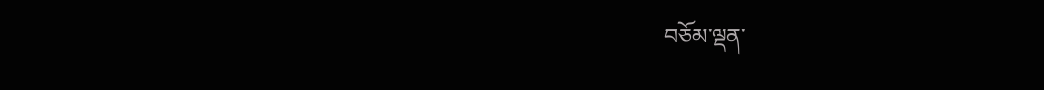བཅོམ་ལྡན་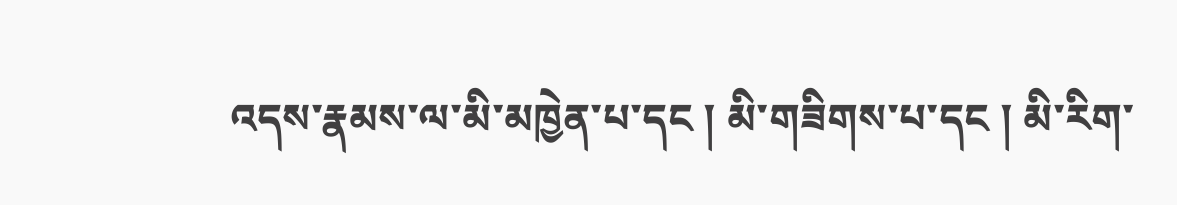འདས་རྣམས་ལ་མི་མཁྱེན་པ་དང ། མི་གཟིགས་པ་དང ། མི་རིག་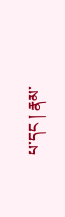པ་དང ། རྣམ་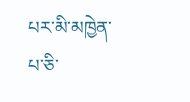པར་མི་མཁྱེན་པ་ཅི་